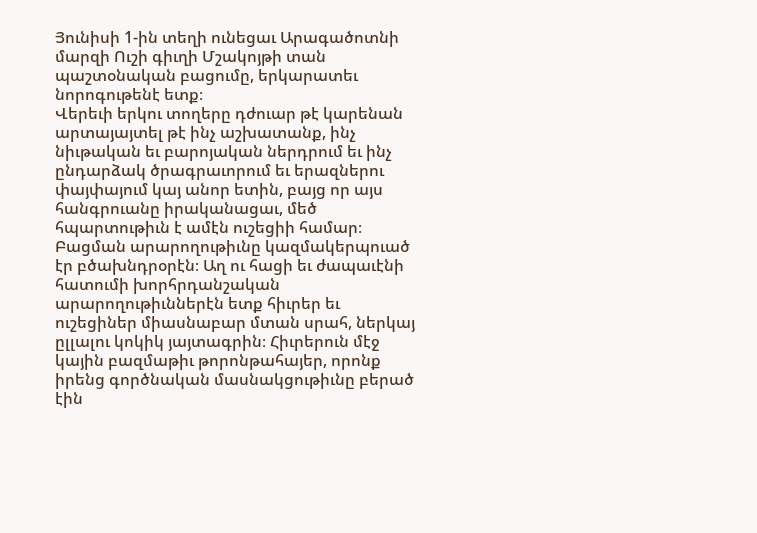Յունիսի 1-ին տեղի ունեցաւ Արագածոտնի մարզի Ուշի գիւղի Մշակոյթի տան պաշտօնական բացումը, երկարատեւ նորոգութենէ ետք։
Վերեւի երկու տողերը դժուար թէ կարենան արտայայտել թէ ինչ աշխատանք, ինչ նիւթական եւ բարոյական ներդրում եւ ինչ ընդարձակ ծրագրաւորում եւ երազներու փայփայում կայ անոր ետին, բայց որ այս հանգրուանը իրականացաւ, մեծ հպարտութիւն է ամէն ուշեցիի համար։
Բացման արարողութիւնը կազմակերպուած էր բծախնդրօրէն։ Աղ ու հացի եւ ժապաւէնի հատումի խորհրդանշական արարողութիւններէն ետք հիւրեր եւ ուշեցիներ միասնաբար մտան սրահ, ներկայ ըլլալու կոկիկ յայտագրին։ Հիւրերուն մէջ կային բազմաթիւ թորոնթահայեր, որոնք իրենց գործնական մասնակցութիւնը բերած էին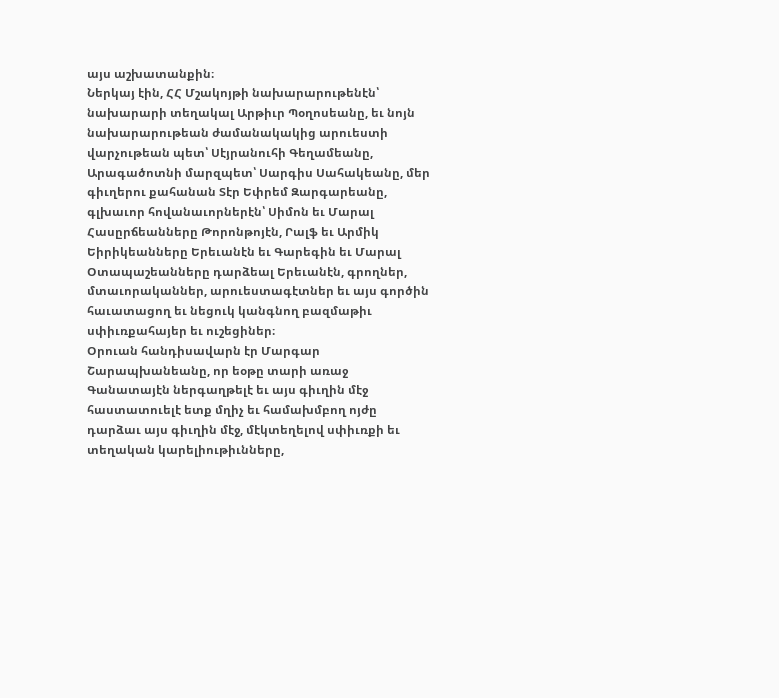այս աշխատանքին։
Ներկայ էին, ՀՀ Մշակոյթի նախարարութենէն՝ նախարարի տեղակալ Արթիւր Պօղոսեանը, եւ նոյն նախարարութեան ժամանակակից արուեստի վարչութեան պետ՝ Սէյրանուհի Գեղամեանը, Արագածոտնի մարզպետ՝ Սարգիս Սահակեանը, մեր գիւղերու քահանան Տէր Եփրեմ Զարգարեանը, գլխաւոր հովանաւորներէն՝ Սիմոն եւ Մարալ Հասըրճեանները Թորոնթոյէն, Րալֆ եւ Արմիկ Եիրիկեանները Երեւանէն եւ Գարեգին եւ Մարալ Օտապաշեանները դարձեալ Երեւանէն, գրողներ, մտաւորականներ, արուեստագէտներ եւ այս գործին հաւատացող եւ նեցուկ կանգնող բազմաթիւ սփիւռքահայեր եւ ուշեցիներ։
Օրուան հանդիսավարն էր Մարգար Շարապխանեանը, որ եօթը տարի առաջ Գանատայէն ներգաղթելէ եւ այս գիւղին մէջ հաստատուելէ ետք մղիչ եւ համախմբող ոյժը դարձաւ այս գիւղին մէջ, մէկտեղելով սփիւռքի եւ տեղական կարելիութիւնները,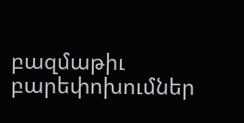բազմաթիւ բարեփոխումներ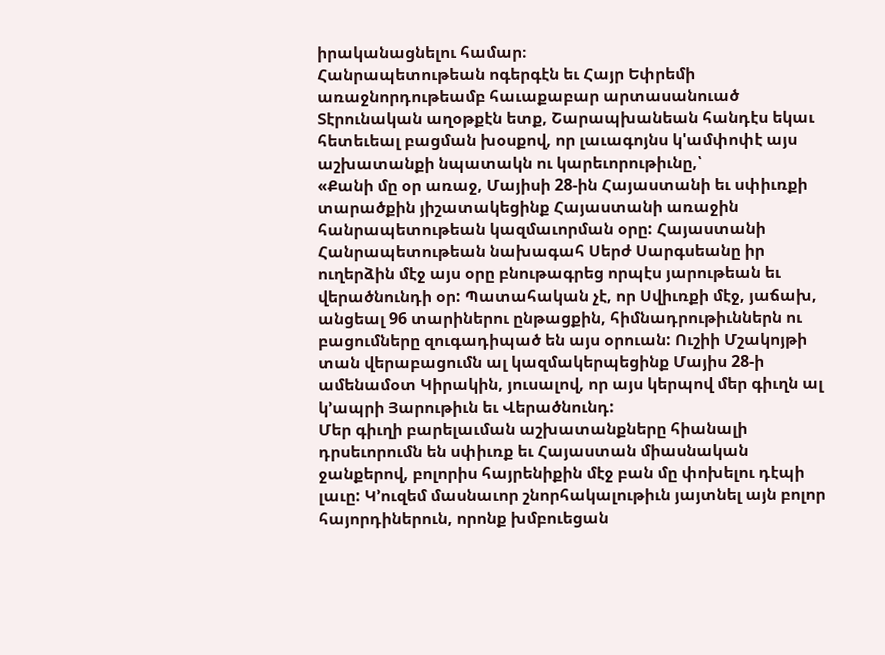իրականացնելու համար։
Հանրապետութեան ոգերգէն եւ Հայր Եփրեմի առաջնորդութեամբ հաւաքաբար արտասանուած Տէրունական աղօթքէն ետք, Շարապխանեան հանդէս եկաւ հետեւեալ բացման խօսքով, որ լաւագոյնս կ'ամփոփէ այս աշխատանքի նպատակն ու կարեւորութիւնը,՝
«Քանի մը օր առաջ, Մայիսի 28-ին Հայաստանի եւ սփիւռքի տարածքին յիշատակեցինք Հայաստանի առաջին հանրապետութեան կազմաւորման օրը: Հայաստանի Հանրապետութեան նախագահ Սերժ Սարգսեանը իր ուղերձին մէջ այս օրը բնութագրեց որպէս յարութեան եւ վերածնունդի օր: Պատահական չէ, որ Սվիւռքի մէջ, յաճախ, անցեալ 96 տարիներու ընթացքին, հիմնադրութիւններն ու բացումները զուգադիպած են այս օրուան: Ուշիի Մշակոյթի տան վերաբացումն ալ կազմակերպեցինք Մայիս 28-ի ամենամօտ Կիրակին, յուսալով, որ այս կերպով մեր գիւղն ալ կ’ապրի Յարութիւն եւ Վերածնունդ:
Մեր գիւղի բարելաւման աշխատանքները հիանալի դրսեւորումն են սփիւռք եւ Հայաստան միասնական ջանքերով, բոլորիս հայրենիքին մէջ բան մը փոխելու դէպի լաւը: Կ’ուզեմ մասնաւոր շնորհակալութիւն յայտնել այն բոլոր հայորդիներուն, որոնք խմբուեցան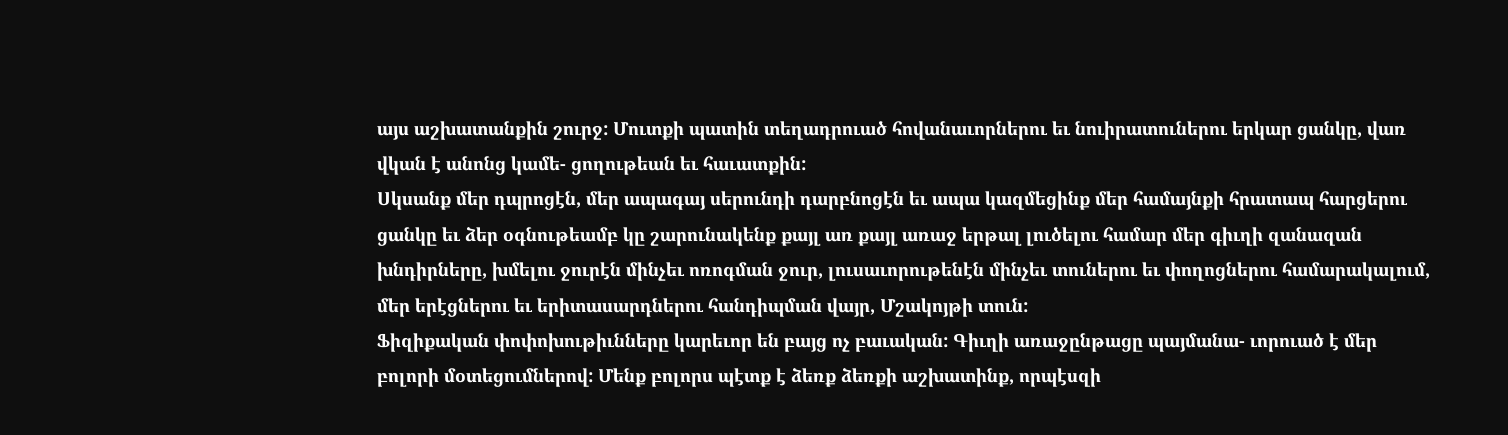այս աշխատանքին շուրջ: Մուտքի պատին տեղադրուած հովանաւորներու եւ նուիրատուներու երկար ցանկը, վառ վկան է անոնց կամե- ցողութեան եւ հաւատքին:
Սկսանք մեր դպրոցէն, մեր ապագայ սերունդի դարբնոցէն եւ ապա կազմեցինք մեր համայնքի հրատապ հարցերու ցանկը եւ ձեր օգնութեամբ կը շարունակենք քայլ առ քայլ առաջ երթալ լուծելու համար մեր գիւղի զանազան խնդիրները, խմելու ջուրէն մինչեւ ոռոգման ջուր, լուսաւորութենէն մինչեւ տուներու եւ փողոցներու համարակալում, մեր երէցներու եւ երիտասարդներու հանդիպման վայր, Մշակոյթի տուն:
Ֆիզիքական փոփոխութիւնները կարեւոր են բայց ոչ բաւական: Գիւղի առաջընթացը պայմանա- ւորուած է մեր բոլորի մօտեցումներով: Մենք բոլորս պէտք է ձեռք ձեռքի աշխատինք, որպէսզի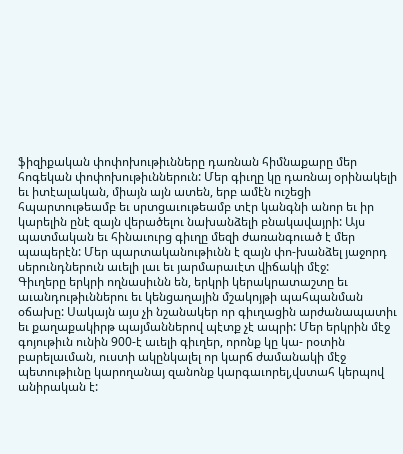ֆիզիքական փոփոխութիւնները դառնան հիմնաքարը մեր հոգեկան փոփոխութիւններուն: Մեր գիւղը կը դառնայ օրինակելի եւ իտէալական, միայն այն ատեն, երբ ամէն ուշեցի հպարտութեամբ եւ սրտցաւութեամբ տէր կանգնի անոր եւ իր կարելին ընէ զայն վերածելու նախանձելի բնակավայրի: Այս պատմական եւ հինաւուրց գիւղը մեզի ժառանգուած է մեր պապերէն: Մեր պարտականութիւնն է զայն փո-խանձել յաջորդ սերունդներուն աւելի լաւ եւ յարմարաւէտ վիճակի մէջ:
Գիւղերը երկրի ողնասիւնն են, երկրի կերակրատաշտը եւ աւանդութիւններու եւ կենցաղային մշակոյթի պահպանման օճախը: Սակայն այս չի նշանակեր որ գիւղացին արժանապատիւ եւ քաղաքակիրթ պայմաններով պէտք չէ ապրի: Մեր երկրին մէջ գոյութիւն ունին 900-է աւելի գիւղեր, որոնք կը կա- րօտին բարելաւման, ուստի ակընկալել որ կարճ ժամանակի մէջ պետութիւնը կարողանայ զանոնք կարգաւորել,վստահ կերպով անիրական է: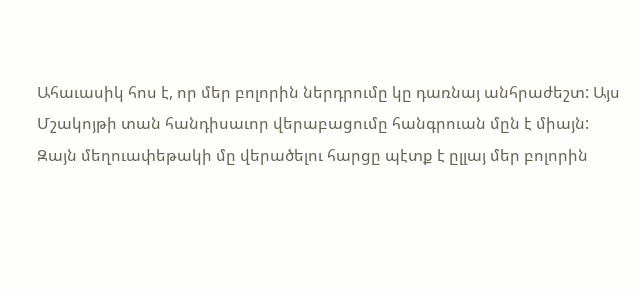Ահաւասիկ հոս է, որ մեր բոլորին ներդրումը կը դառնայ անհրաժեշտ: Այս Մշակոյթի տան հանդիսաւոր վերաբացումը հանգրուան մըն է միայն: Զայն մեղուափեթակի մը վերածելու հարցը պէտք է ըլլայ մեր բոլորին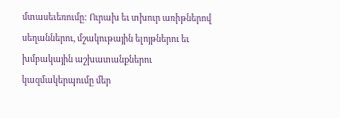մտասեւեռումը: Ուրախ եւ տխուր առիթներով սեղաններու, մշակութային ելոյթներու եւ խմբակային աշխատանքներու կազմակերպումը մեր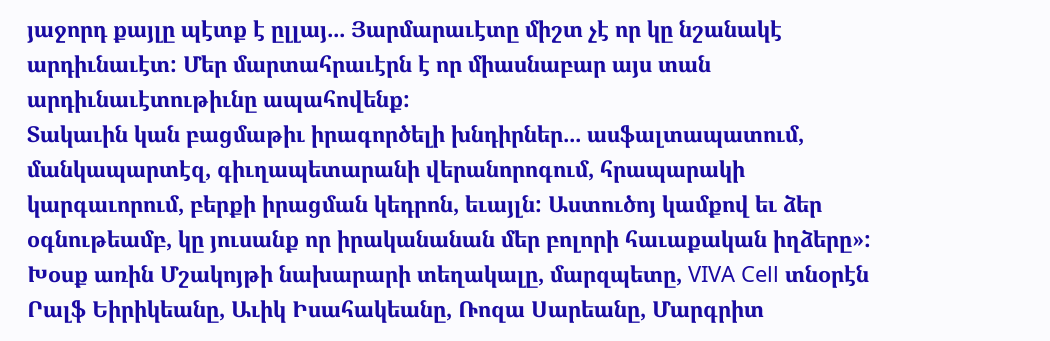յաջորդ քայլը պէտք է ըլլայ... Յարմարաւէտը միշտ չէ որ կը նշանակէ արդիւնաւէտ: Մեր մարտահրաւէրն է որ միասնաբար այս տան արդիւնաւէտութիւնը ապահովենք:
Տակաւին կան բացմաթիւ իրագործելի խնդիրներ... ասֆալտապատում, մանկապարտէզ, գիւղապետարանի վերանորոգում, հրապարակի կարգաւորում, բերքի իրացման կեդրոն, եւայլն: Աստուծոյ կամքով եւ ձեր օգնութեամբ, կը յուսանք որ իրականանան մեր բոլորի հաւաքական իղձերը»:
Խօսք առին Մշակոյթի նախարարի տեղակալը, մարզպետը, VIVA Cell տնօրէն Րալֆ Եիրիկեանը, Աւիկ Իսահակեանը, Ռոզա Սարեանը, Մարգրիտ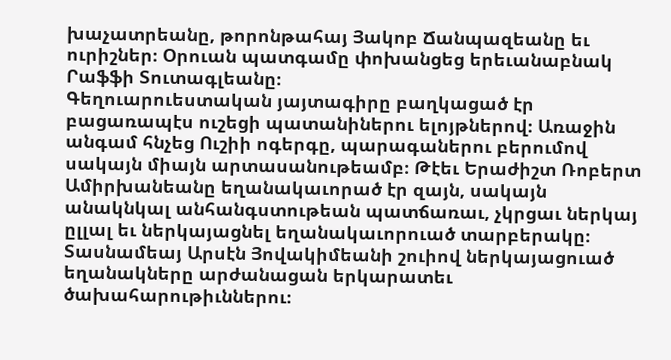խաչատրեանը, թորոնթահայ Յակոբ Ճանպազեանը եւ ուրիշներ։ Օրուան պատգամը փոխանցեց երեւանաբնակ Րաֆֆի Տուտագլեանը։
Գեղուարուեստական յայտագիրը բաղկացած էր բացառապէս ուշեցի պատանիներու ելոյթներով։ Առաջին անգամ հնչեց Ուշիի ոգերգը, պարագաներու բերումով սակայն միայն արտասանութեամբ։ Թէեւ Երաժիշտ Ռոբերտ Ամիրխանեանը եղանակաւորած էր զայն, սակայն անակնկալ անհանգստութեան պատճառաւ, չկրցաւ ներկայ ըլլալ եւ ներկայացնել եղանակաւորուած տարբերակը։ Տասնամեայ Արսէն Յովակիմեանի շուիով ներկայացուած եղանակները արժանացան երկարատեւ ծախահարութիւններու։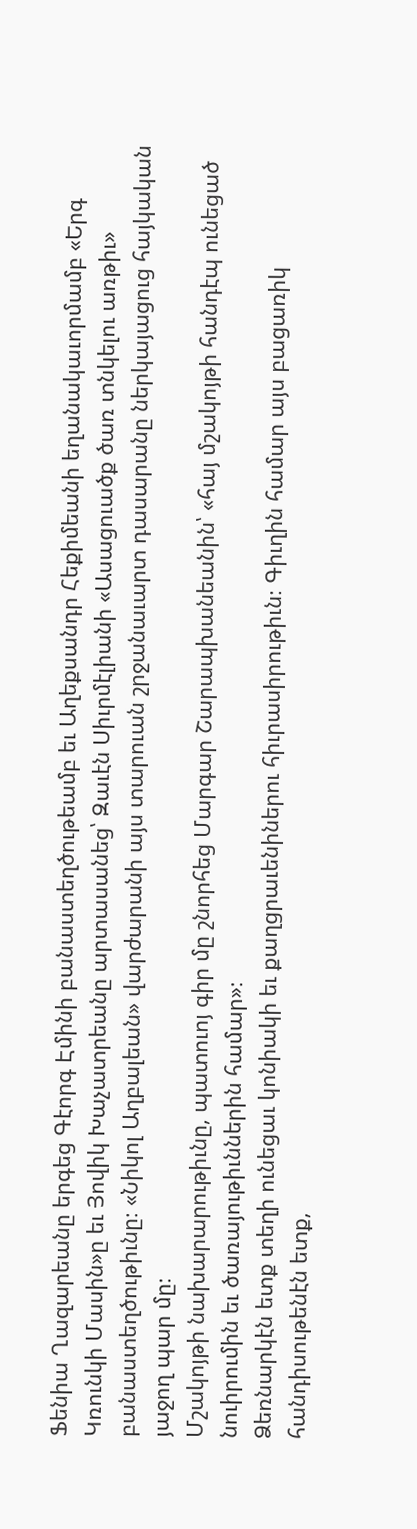Ֆենիա Ղազարեանը երգեց Գէորգ Էմինի բանաստեղծութեամբ եւ Աղեքսանդր Հեքիմեանի եղանակաւորմամբ «Երգ Կռունկի Մասին»ը եւ Յովիկ Խաչատրեանը արտասանեց՝ Զաւէն Սիւրմէլիանի «Ասացուածք ծառ տնկելու առթիւ» բանաստեղծութիւնը։ «Նիկոլ Աղբալեան» վարժարանի այս տարուան շրջանաւարտ դասարանը ներկայացուց հայկական յաջող պար մը։
Մշակոյթի նախարարութիւնը, պատուոյ գիր մը շնորհեց Մարգար Շարապխանեանին՝ «հայ մշակոյթի հանդէպ ունեցած նուիրումին եւ ծառայութիւններին համար»։
Ձեռնարկէն ետք տեղի ունեցաւ կոնիակի եւ քաղցրաւենիներու հիւրասիրութիւն։ Գիւղին համար այս բացառիկ հանդիսութենէն ետք,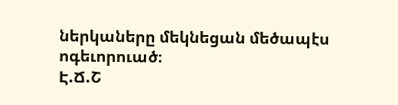ներկաները մեկնեցան մեծապէս ոգեւորուած։
Է.Ճ.Շ